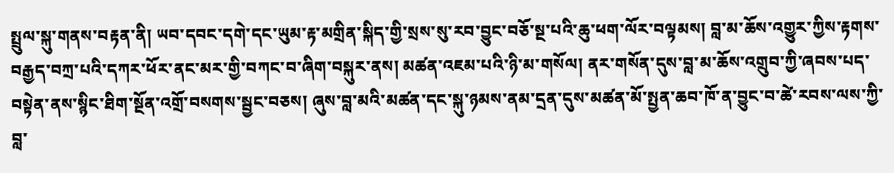སྤྲུལ་སྐུ་གནས་བརྟན་ནི། ཡབ་དབང་དགེ་དང་ཡུམ་རྟ་མགྲིན་སྐིད་གྱི་སྲས་སུ་རབ་བྱུང་བཅོ་སྔ་པའི་ཆུ་ཕག་ལོར་བལྟམས། བླ་མ་ཆོས་འགྱུར་ཀྱིས་རྟགས་བརྒྱད་བཀྲ་པའི་དཀར་ཕོར་ནང་མར་གྱི་བཀང་བ་ཞིག་བསྐུར་ནས། མཚན་འཇམ་པའི་ཉི་མ་གསོལ། ནར་གསོན་དུས་བླ་མ་ཆོས་འགྲུབ་ཀྱི་ཞབས་པད་བསྟེན་ནས་སྙིང་ཐིག་སྔོན་འགྲོ་བསགས་སྦྱང་བཅས། ཞུས་བླ་མའི་མཚན་དང་སྐུ་ཉམས་ནམ་དྲན་དུས་མཚན་མོ་སྤྱན་ཆབ་ཁོ་ན་བྱུང་བ་ཚེ་རབས་ལས་ཀྱི་བླ་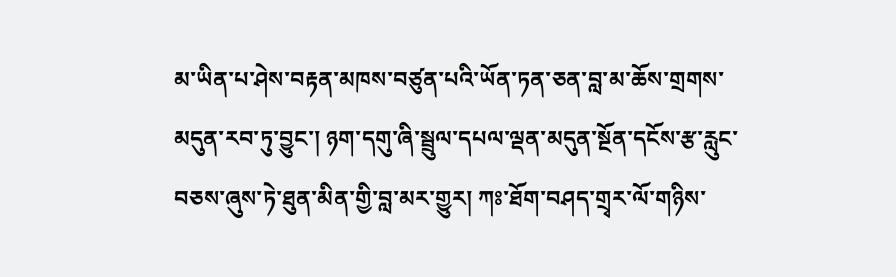མ་ཡིན་པ་ཤེས་བརྟན་མཁས་བཙུན་པའི་ཡོན་ཏན་ཅན་བླ་མ་ཆོས་གྲགས་མདུན་རབ་ཏུ་བྱུང་། ཉག་དགུ་ཞི་སྦྲུལ་དཔལ་ལྡན་མདུན་སྔོན་དངོས་རྩ་རླུང་བཅས་ཞུས་ཏེ་ཐུན་མིན་གྱི་བླ་མར་གྱུར། ཀཿ་ཐོག་བཤད་གྲྭར་ལོ་གཉིས་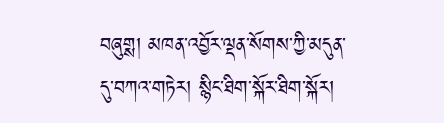བཞུགྶ། མཁན་འབྱོར་ལྡན་སོགས་ཀྱི་མདུན་དུ་བཀའ་གཏེར། སྙིང་ཐིག་སྐོར་ཐིག་སྐོར།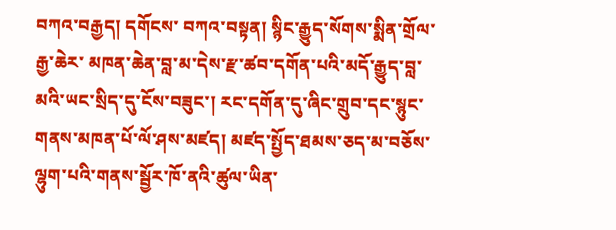བཀའ་བརྒྱད། དགོངས་ བཀའ་བསྟན། སྙིང་རྒྱུད་སོགས་སྨིན་གྲོལ་རྒྱ་ཆེར་ མཁན་ཆེན་བླ་མ་དེས་རྫ་ཚབ་དགོན་པའི་མདོ་རྒྱུད་བླ་མའི་ཡང་སྲིད་དུ་ངོས་བཟུང་། རང་དགོན་དུ་ཞིང་གྲུབ་དང་སྙུང་གནས་མཁན་པོ་ལོ་ཤས་མཛད། མཛད་སྤྱོད་ཐམས་ཅད་མ་བཅོས་ལྷུག་པའི་གནས་སྦྱོར་ཁོ་ནའི་ཚུལ་ཡིན་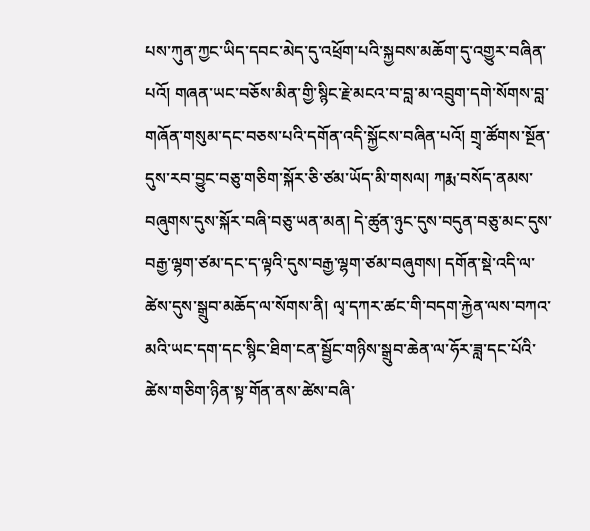པས་ཀུན་ཀྱང་ཡིད་དབང་མེད་དུ་འཕྲོག་པའི་སྐྱབས་མཆོག་དུ་འགྱུར་བཞིན་པའོ། གཞན་ཡང་བཅོས་མིན་གྱི་སྙིང་རྗེ་མངའ་བ་བླ་མ་འབྲུག་དགེ་སོགས་བླ་གཞོན་གསུམ་དང་བཅས་པའི་དགོན་འདི་སྐྱོངས་བཞིན་པའོ། གྲྭ་ཚོགས་སྔོན་དུས་རབ་བྱུང་བཅུ་གཅིག་སྐོར་ཅི་ཙམ་ཡོད་མི་གསལ། ཀརྨ་བསོད་ནམས་བཞུགས་དུས་སྐོར་བཞི་བཅུ་ཡན་མན། དེ་ཚུན་ཉུང་དུས་བདུན་བཅུ་མང་དུས་བརྒྱ་ལྷག་ཙམ་དང་ད་ལྟའི་དུས་བརྒྱ་ལྷག་ཙམ་བཞུགས། དགོན་སྡེ་འདི་ལ་ཚེས་དུས་སྒྲུབ་མཆོད་ལ་སོགས་ནི། ལྭ་དཀར་ཚང་གི་བདག་རྐྱེན་ལས་བཀའ་མའི་ཡང་དག་དང་སྙིང་ཐིག་ངན་སྦྱོང་གཉིས་སྒྲུབ་ཆེན་ལ་ཧོར་ཟླ་དང་པོའི་ཚེས་གཅིག་ཉིན་སྟ་གོན་ནས་ཚེས་བཞི་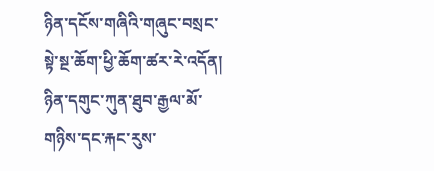ཉིན་དངོས་གཞིའི་གཞུང་བསྲང་སྟེ་སྔ་ཆོག་ཕྱི་ཆོག་ཚར་རེ་འདོན། ཉིན་དགུང་ཀུན་ཐུབ་རྒྱལ་མོ་གཉིས་དང་རྐང་རུས་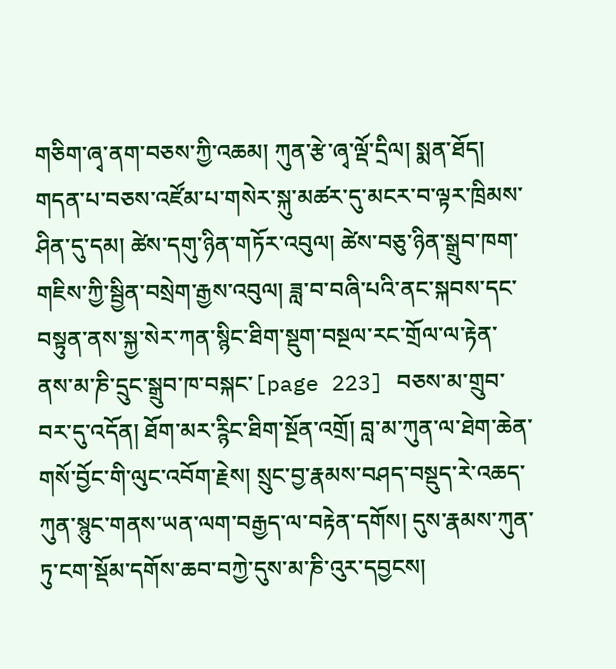གཅིག་ཞྭ་ནག་བཅས་ཀྱི་འཆམ། ཀུན་རྩེ་ཞྭ་ལྡོ་དྲིལ། སྨན་ཐོད། གདན་པ་བཅས་འཛོམ་པ་གསེར་སྐུ་མཚར་དུ་མངར་བ་ལྟར་ཁྲིམས་ཤིན་དུ་དམ། ཚེས་དགུ་ཉིན་གཏོར་འབུལ། ཚེས་བཅུ་ཉིན་སྒྲུབ་ཁག་གཇིས་ཀྱི་སྦྱིན་བསྲེག་རྒྱས་འབུལ། ཟླ་བ་བཞི་པའི་ནང་སྐབས་དང་བསྟུན་ནས་སྐྱ་སེར་ཀན་སྙིང་ཐིག་སྡུག་བསྔལ་རང་གྲོལ་ལ་རྟེན་ནས་མ་ཎི་དྲུང་སྒྲུབ་ཁ་བསྐང་[page 223] བཅས་མ་གྲུབ་བར་དུ་འདོན། ཐོག་མར་ཪྙིང་ཐིག་སྔོན་འགྲོ། བླ་མ་ཀུན་ལ་ཐེག་ཆེན་གསོ་བྱོང་གི་ལུང་འབོག་རྗེས། སྲུང་བྱ་རྣམས་བཤད་བསྡུད་རེ་འཆད་ཀུན་སྙུང་གནས་ཡན་ལག་བརྒྱད་ལ་བརྟེན་དགོས། དུས་རྣམས་ཀུན་ཏུ་ངག་སྡོམ་དགོས་ཆབ་བཀྱེ་དུས་མ་ཎི་འུར་དབྱངས།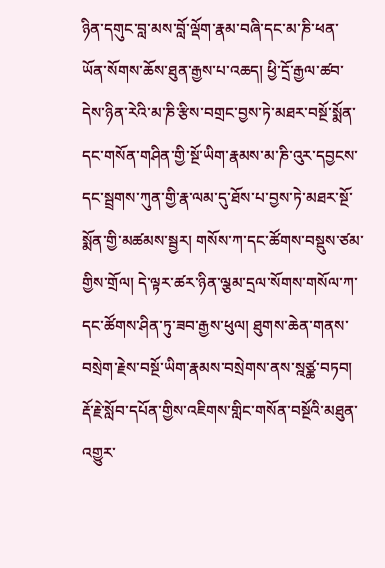ཉིན་དགུང་བླ་མས་བློ་ལྡོག་རྣམ་བཞི་དང་མ་ཎི་ཕན་ཡོན་སོགས་ཆོས་ཐུན་རྒྱས་པ་འཆད། ཕྱི་དྲོ་རྒྱལ་ཚབ་དེས་ཉིན་རེའི་མ་ཎི་རྩིས་བགྲང་བྱས་ཏེ་མཐར་བསྔོ་སྨོན་དང་གསོན་གཤིན་གྱི་སྔོ་ཡིག་རྣམས་མ་ཎི་འུར་དབྱངས་དང་སྦྲགས་ཀུན་གྱི་རྣ་ལམ་དུ་ཐོས་པ་བྱས་ཏེ་མཐར་སྔོ་སྨོན་གྱི་མཚམས་སྦྱར། གསོས་ཀ་དང་ཚོགས་བསྡུས་ཙམ་གྱིས་གྲོལ། དེ་ལྟར་ཚར་ཉིན་ལྕམ་དྲལ་སོགས་གསོལ་ཀ་དང་ཚོགས་ཤིན་ཏུ་ཟབ་རྒྱས་ཕུལ། ཐུགས་ཆེན་གནས་བསྲེག་རྗེས་བསྔོ་ཡིག་རྣམས་བསྲེགས་ནས་སྰཙྪ་བཏབ། རྡོ་རྗེ་སློབ་དཔོན་གྱིས་འཇིགས་གླིང་གསོན་བསྔོའི་མཐུན་འགྱུར་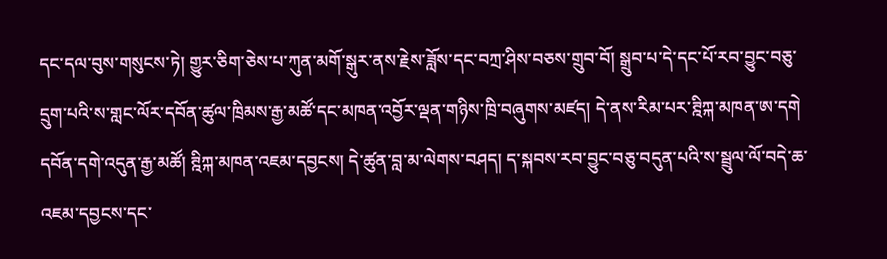དང་དལ་བུས་གསུངས་ཏེ། གྱུར་ཅིག་ཅེས་པ་ཀུན་མགོ་སྒུར་ནས་རྗེས་ཟློས་དང་བཀྲ་ཤིས་བཅས་གྲུབ་བོ། སྒྲུབ་པ་དེ་དང་པོ་རབ་བྱུང་བཅུ་དྲུག་པའི་ས་གླང་ལོར་དབོན་ཚུལ་ཁྲིམས་རྒྱ་མཚོ་དང་མཁན་འབྱོར་ལྡན་གཉིས་ཁྲི་བཞུགས་མཛད། དེ་ནས་རིམ་པར་ཊྰིཀྐ་མཁན་ཨ་དགེ དབོན་དགེ་འདུན་རྒྱ་མཚོ། ཊྰིཀྐ་མཁན་འཇམ་དབྱངས། དེ་ཚུན་བླ་མ་ལེགས་བཤད། ད་སྐབས་རབ་བྱུང་བཅུ་བདུན་པའི་ས་སྦྲུལ་ལོ་བདེ་ཆ་འཇམ་དབྱངས་དང་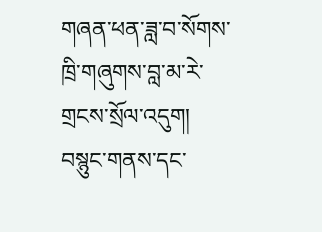གཞན་ཕན་ཟླ་བ་སོགས་ཁྲི་གཞུགས་བླ་མ་རེ་གྲངས་སྲོལ་འདུག།
བསྙུང་གནས་དང་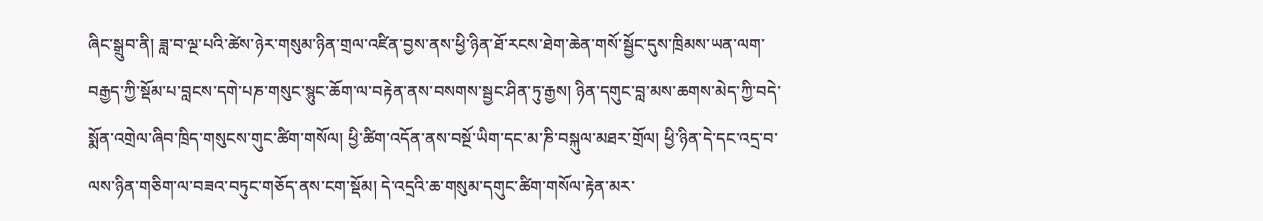ཞིང་སྒྲུབ་ནི། ཟླ་བ་ལྔ་པའི་ཚེས་ཉེར་གསུམ་ཉིན་གྲལ་འཛིན་བྱས་ནས་ཕྱི་ཉིན་ཐོ་རངས་ཐེག་ཆེན་གསོ་སྦྱོང་དུས་ཁྲིམས་ཡན་ལག་བརྒྱད་ཀྱི་སྡོམ་པ་བླངས་དགེ་པཎ་གསུང་སྙུང་ཆོག་ལ་བརྟེན་ནས་བསགས་སྦྱང་ཤིན་ཏུ་རྒྱས། ཉིན་དགུང་བླ་མས་ཆགས་མེད་ཀྱི་བདེ་སྨོན་འགྲེལ་ཞིབ་ཁྲིད་གསུངས་གུང་ཚིག་གསོལ། ཕྱི་ཚིག་འདོན་ནས་བསྔོ་ཡིག་དང་མ་ཎི་བསྐུལ་མཐར་གྲོལ། ཕྱི་ཉིན་དེ་དང་འདྲ་བ་ལས་ཉིན་གཅིག་ལ་བཟའ་བཏུང་གཅོད་ནས་ངག་སྡོམ། དེ་འདྲའི་ཆ་གསུམ་དགུང་ཚིག་གསོལ་རྟེན་མར་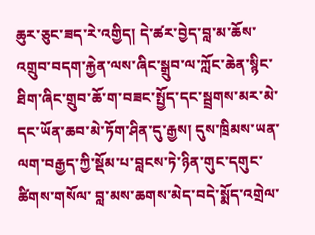ཆུར་ཅུང་ཟད་རེ་འགྱིད། དེ་ཚར་བྱེད་བླ་མ་ཆོས་འགྲུབ་བདག་རྐྱེན་ལས་ཞིང་སྒྲུབ་ལ་ཀློང་ཆེན་སྙིང་ཐིག་ཞིང་གྲུབ་ཆོ་ག་བཟང་སྤྱོད་དང་སྦྲགས་མར་མེ་དང་ཡོན་ཆབ་མེ་ཏོག་ཤིན་དུ་རྒྱས། དུས་ཁྲིམས་ཡན་ལག་བརྒྱད་ཀྱི་སྡོམ་པ་བླངས་ཏེ་ཉིན་གུང་དགུང་ཚིགས་གསོལ་ བླ་མས་ཆགས་མེད་བདེ་སྨོད་འགྲེལ་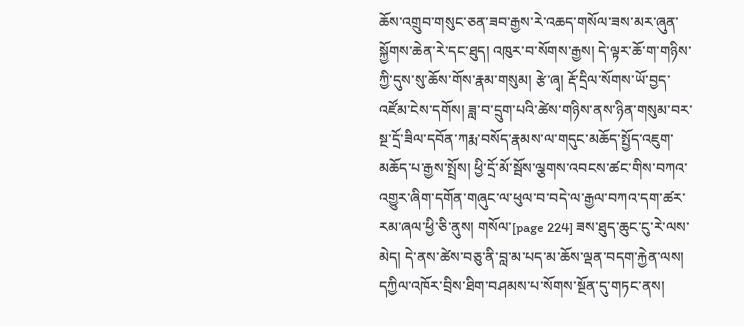ཆོས་འགྲུབ་གསུང་ཅན་ཟབ་རྒྱས་རེ་འཆད་གསོལ་ཟས་མར་ཞུན་སྐྱོགས་ཆེན་རེ་དང་ཐུད། འཁུར་བ་སོགས་རྒྱས། དེ་ལྟར་ཆོ་ག་གཉིས་ཀྱི་དུས་སུ་ཆོས་གོས་རྣམ་གསུམ། རྩེ་ཞྭ། རྡོ་དྲིལ་སོགས་ཡོ་བྱད་འཛོམ་ངེས་དགོས། ཟླ་བ་དྲུག་པའི་ཚེས་གཉིས་ནས་ཉིན་གསུམ་བར་སྔ་དྲོ་ཟིལ་དབོན་ཀརྨ་བསོད་རྣམས་ལ་གདུང་མཆོད་སྤྱོད་འཇུག་མཆོད་པ་རྒྱས་སྤྲོས། ཕྱི་དྲོ་མོ་སྦོས་ལྕགས་འབངས་ཚང་གིས་བཀའ་འགྱུར་ཞིག་དགོན་གཞུང་ལ་ཕུལ་བ་བདེ་ལ་རྒྱལ་བཀའ་དག་ཚར་རམ་ཞལ་ཕྱི་ཅི་ནུས། གསོལ་[page 224] ཟས་ཐུད་ཆུང་ངུ་རེ་ལས་མེད། དེ་ནས་ཚེས་བཅུ་ནི་བླ་མ་པད་མ་ཆོས་ལྡན་བདག་རྐྱེན་ལས། དཀྱིལ་འཁོར་བྲིས་ཐིག་བཤམས་པ་སོགས་སྔོན་དུ་གཏང་ནས།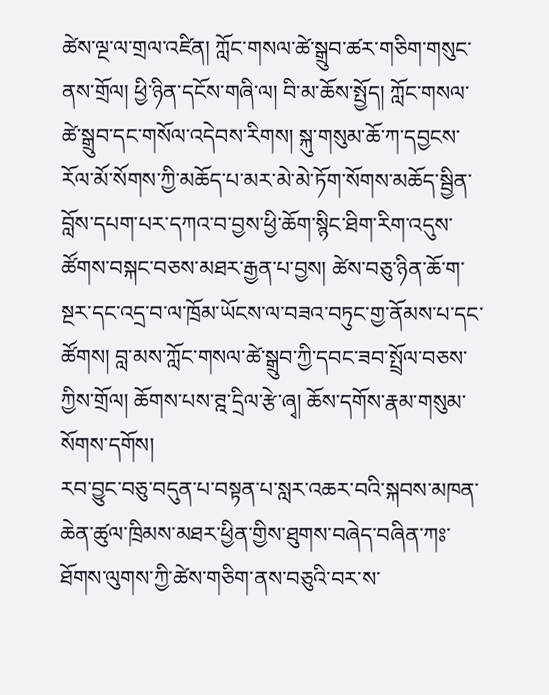ཚེས་ལྔ་ལ་གྲལ་འཛིན། ཀློང་གསལ་ཚེ་སྒྲུབ་ཚར་གཅིག་གསུང་ནས་གྲོལ། ཕྱི་ཉིན་དངོས་གཞི་ལ། བི་མ་ཆོས་སྤྱོད། ཀློང་གསལ་ཚེ་སྒྲུབ་དང་གསོལ་འདེབས་རིགས། སྐུ་གསུམ་ཆོ་ཀ་དབྱངས་རོལ་མོ་སོགས་ཀྱི་མཆོད་པ་མར་མེ་མེ་ཏོག་སོགས་མཆོད་སྦྱིན་བློས་དཔག་པར་དཀའ་བ་བྱས་ཕྱི་ཆོག་སྙིང་ཐིག་རིག་འདུས་ཚོགས་བསྐང་བཅས་མཐར་རྒྱན་པ་བྱས། ཚེས་བཅུ་ཉིན་ཆོ་ག་སྔར་དང་འདྲ་བ་ལ་ཁྲོམ་ཡོངས་ལ་བཟའ་བཏུང་གྱ་ནོམས་པ་དང་ཚོགས། བླ་མས་ཀློང་གསལ་ཚེ་སྒྲུབ་ཀྱི་དབང་ཟབ་སྤྲོལ་བཅས་ཀྱིས་གྲོལ། ཆོགས་པས་ཊྰ་དྲིལ་རྩེ་ཞྭ། ཆོས་དགོས་རྣམ་གསུམ་སོགས་དགོས།
རབ་བྱུང་བཅུ་བདུན་པ་བསྟན་པ་སླར་འཆར་བའི་སྐབས་མཁན་ཆེན་ཚུལ་ཁྲིམས་མཐར་ཕྱིན་གྱིས་ཐུགས་བཞེད་བཞིན་ཀཿ་ཐོགས་ལུགས་ཀྱི་ཚེས་གཅིག་ནས་བཅུའི་བར་ས་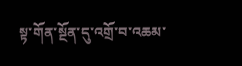སྟ་གོན་སྔོན་དུ་འགྲོ་བ་འཆམ་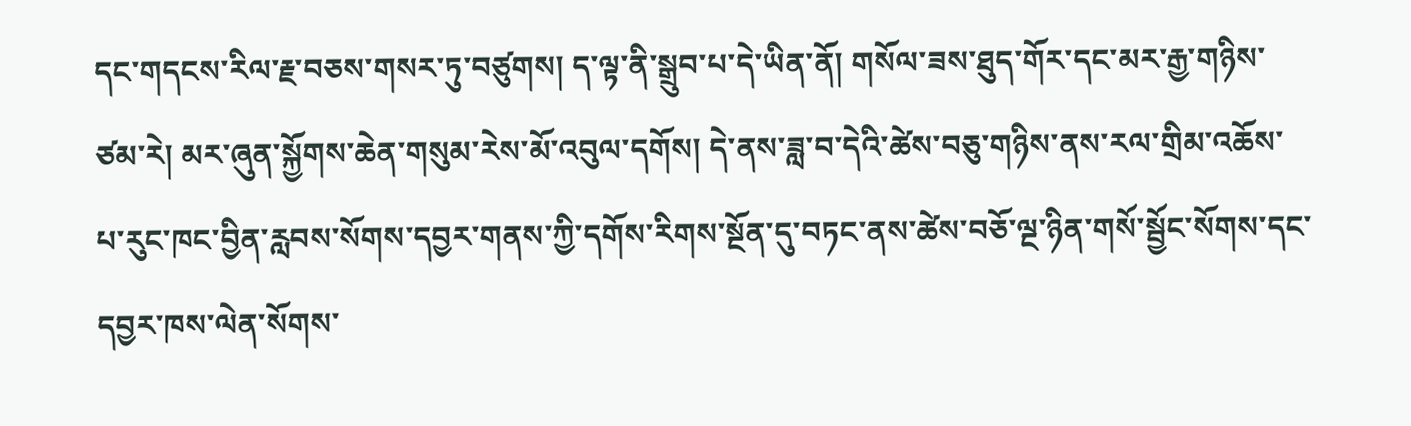དང་གདངས་རིལ་རྗ་བཅས་གསར་ཏུ་བཙུགས། ད་ལྟ་ནི་སྒྲུབ་པ་དེ་ཡིན་ནོ། གསོལ་ཟས་ཐུད་གོར་དང་མར་རྒྱ་གཉིས་ཙམ་རེ། མར་ཞུན་སྐྱོགས་ཆེན་གསུམ་རེས་མོ་འབུལ་དགོས། དེ་ནས་ཟླ་བ་དེའི་ཚེས་བཅུ་གཉིས་ནས་རལ་གྲིམ་འཆོས་པ་རུང་ཁང་བྱིན་རླབས་སོགས་དབྱར་གནས་ཀྱི་དགོས་རིགས་སྔོན་དུ་བཏང་ནས་ཚེས་བཅོ་ལྔ་ཉིན་གསོ་སྦྱོང་སོགས་དང་དབྱར་ཁས་ལེན་སོགས་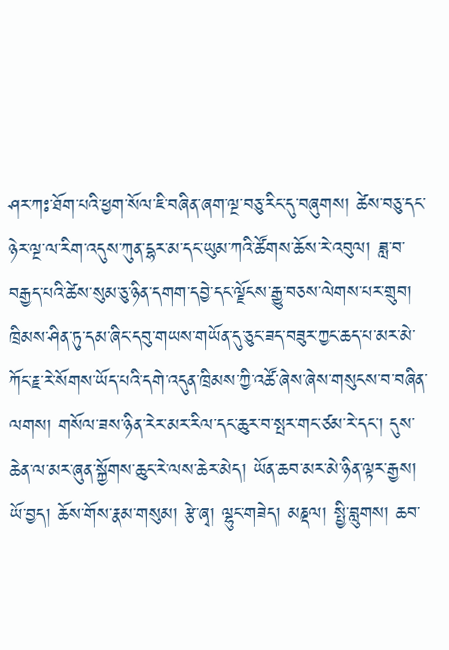ཤར་ཀཿ་ཐོག་པའི་ཕྱག་སོལ་ཇི་བཞིན་ཞག་ལྔ་བཅུ་རིང་དུ་བཞུགས། ཚེས་བཅུ་དང་ཉེར་ལྔ་ལ་རིག་འདུས་ཀུན་དྷར་མ་དང་ཡུམ་ཀའི་ཚོགས་ཆོས་རེ་འབུལ། ཟླ་བ་བརྒྱད་པའི་ཚེས་སུམ་ཅུ་ཉིན་དགག་དབྱེ་དང་ལྗོངས་རྒྱུ་བཅས་ལེགས་པར་གྲུབ། ཁྲིམས་ཤིན་ཏུ་དམ་ཞིང་དབུ་གཡས་གཡོན་དུ་ཅུང་ཟད་བཟུར་ཀྱང་ཆད་པ་མར་མེ་ཀོང་རྗ་རེ་སོགས་ཡོད་པའི་དགེ་འདུན་ཁྲིམས་ཀྱི་འཚོ་ཞེས་ཞེས་གསུངས་བ་བཞིན་ལགས། གསོལ་ཟས་ཉིན་རེར་མར་རིལ་དང་ཆུར་བ་སྤར་གང་ཙམ་རེ་དང་། དུས་ཆེན་ལ་མར་ཞུན་སྐྱོགས་ཆུང་རེ་ལས་ཆེར་མེད། ཡོན་ཆབ་མར་མེ་ཉིན་ལྟར་རྒྱས། ཡོ་བྱད། ཆོས་གོས་རྣམ་གསུམ། རྩེ་ཞྭ། ལྷུང་གཟེད། མཎྡལ། སྤྱི་བླུགས། ཆབ་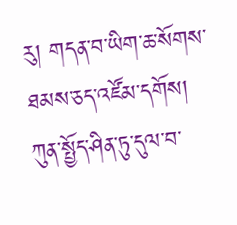རུ། གདན་བ་ཡིག་ཆ་སོགས་ཐམས་ཅད་འཛོམ་དགོས། ཀུན་སྤྱོད་ཤིན་ཏུ་དུལ་བ་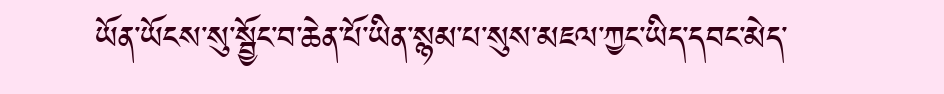ཡོན་ཡོངས་སུ་སྦྱོང་བ་ཆེན་པོ་ཡིན་སྙམ་པ་སུས་མཇལ་ཀྱང་ཡིད་དབང་མེད་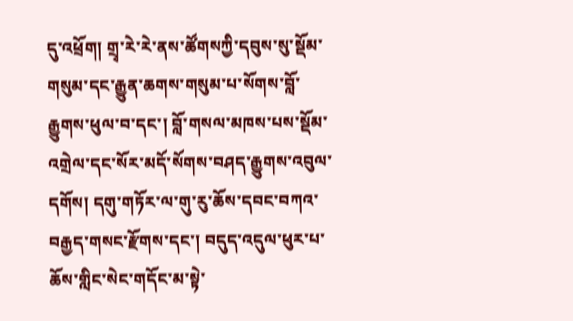དུ་འཕྲོག། གྲྭ་རེ་རེ་ནས་ཚོགསཀྱི་དབུས་སུ་སྡོམ་གསུམ་དང་རྒྱུན་ཆགས་གསུམ་པ་སོགས་བློ་རྒྱུགས་ཕུལ་བ་དང་། བློ་གསལ་མཁས་པས་སྡོམ་འགྲེལ་དང་སོར་མདོ་སོགས་བཤད་རྒྱུགས་འབུལ་དགོས། དགུ་གཏོར་ལ་གུ་རུ་ཆོས་དབང་བཀའ་བརྒྱད་གསང་རྫོགས་དང་། བདུད་འདུལ་ཕུར་པ་ ཆོས་གླིང་སེང་གདོང་མ་སྟེ་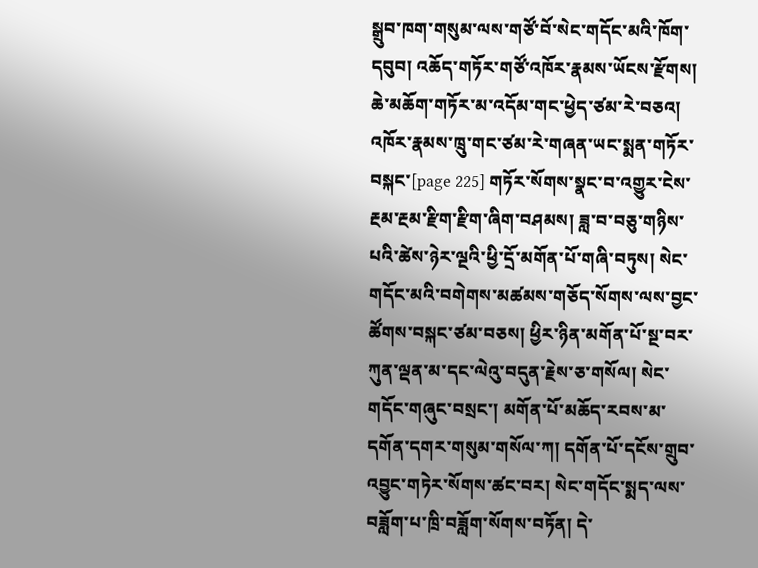སྒྲུབ་ཁག་གསུམ་ལས་གཙོ་བོ་སེང་གདོང་མའི་ཁོག་དབུབ། འཆོད་གཏོར་གཙོ་འཁོར་རྣམས་ཡོངས་རྫོགས། ཆེ་མཆོག་གཏོར་མ་འདོམ་གང་ཕྱེད་ཙམ་རེ་བཅའ། འཁོར་རྣམས་ཁྲུ་གང་ཙམ་རེ་གཞན་ཡང་སྨན་གཏོར་བསྐང་[page 225] གཏོར་སོགས་སྣང་བ་འགྱུར་ངེས་རྔམ་རྔམ་རྫིག་རྫིག་ཞིག་བཤམས། ཟླ་བ་བཅུ་གཉིས་པའི་ཚེས་ཉེར་ལྔའི་ཕྱི་དྲོ་མགོན་པོ་གཞི་བཏུས། སེང་གདོང་མའི་བགེགས་མཚམས་གཅོད་སོགས་ལས་བྱང་ཚོགས་བསྐང་ཙམ་བཅས། ཕྱིར་ཉིན་མགོན་པོ་སྔ་བར་ཀུན་ལྡན་མ་དང་ལེའུ་བདུན་རྗེས་ཅ་གསོལ། སེང་གདོང་གཞུང་བསྲང་། མགོན་པོ་མཆོད་རབས་མ་དགོན་དགར་གསུམ་གསོལ་ཀ། དགོན་པོ་དངོས་གྲུབ་འབྱུང་གཏེར་སོགས་ཚང་བར། སེང་གདོང་སྨད་ལས་བཟློག་པ་ཁྲི་བཟློག་སོགས་བཏོན། དེ་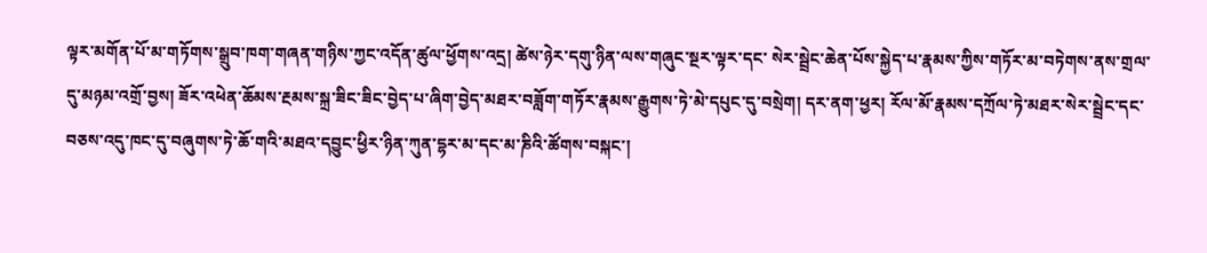ལྟར་མགོན་པོ་མ་གཏོགས་སྒྲུབ་ཁག་གཞན་གཉིས་ཀྱང་འདོན་ཚུལ་ཕྱོགས་འདྲ། ཚེས་ཉེར་དགུ་ཉིན་ལས་གཞུང་སྔར་ལྟར་དང་ སེར་སྦྲེང་ཆེན་པོས་སྐྱེད་པ་རྣམས་ཀྱིས་གཏོར་མ་བཏེགས་ནས་གྲལ་དུ་མཉམ་འགྲོ་བྱས། ཟོར་འཕེན་ཆོམས་རྔམས་སྐྲ་ཟིང་ཟིང་བྱེད་པ་ཞིག་བྱེད་མཐར་བཟློག་གཏོར་རྣམས་རྒྱུགས་ཏེ་མེ་དཔུང་དུ་བསྲེག། དར་ནག་ཕྱར། རོལ་མོ་རྣམས་དཀྲོལ་ཏེ་མཐར་སེར་སྦྲེང་དང་བཅས་འདུ་ཁང་དུ་བཞུགས་ཏེ་ཆོ་གའི་མཐའ་དབྱུང་ཕྱིར་ཉིན་ཀུན་དྷར་མ་དང་མ་ཎིའི་ཚོགས་བསྐང་།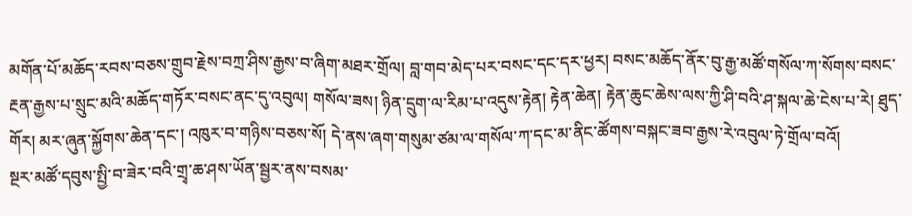མགོན་པོ་མཆོད་རབས་བཅས་གྲུབ་རྗེས་བཀྲ་ཤིས་རྒྱས་བ་ཞིག་མཐར་གྲོལ། བླ་གབ་མེད་པར་བསང་དང་དར་ཕྱར། བསང་མཆོད་ནོར་བུ་རྒྱ་མཚོ་གསོལ་ཀ་སོགས་བསང་རྔན་རྒྱས་པ་སྲུང་མའི་མཆོད་གཏོར་བསང་ནང་དུ་འབུལ། གསོལ་ཟས། ཉིན་དྲུག་ལ་རིམ་པ་འདུས་རྟེན། རྟེན་ཆེན། རྟེན་ཆུང་ཆེས་ལས་ཀྱི་ཤི་བའི་ཤ་སྐལ་ཆེ་ངེས་པ་རེ། ཐུད་གོར། མར་ཞུན་སྐྱོགས་ཆེན་དང་། འཁུར་བ་གཉིས་བཅས་སོ། དེ་ནས་ཞག་གསུམ་ཙམ་ལ་གསོལ་ཀ་དང་མ་ནིང་ཚོགས་བསྐང་ཟབ་རྒྱས་རེ་འབུལ་ཏེ་གྲོལ་བའོ།
སྔར་མཚོ་དབུས་སྤྱི་བ་ཟེར་བའི་གྲྭ་ཆ་ཤས་ཡོན་སྦྱར་ནས་བསམ་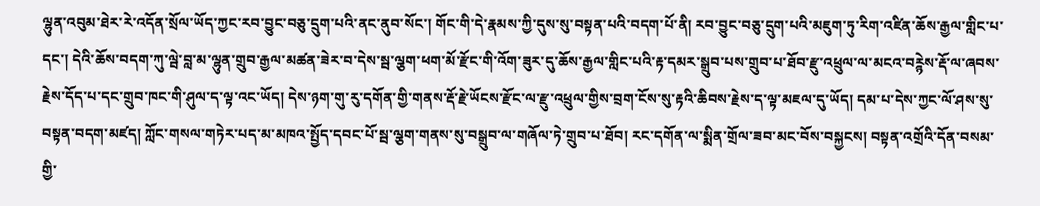ལྷུན་འབུམ་ཐེར་རེ་འདོན་སྲོལ་ཡོད་ཀྱང་རབ་བྱུང་བཅུ་དྲུག་པའི་ནང་ནུབ་སོང་། གོང་གི་དེ་རྣམས་ཀྱི་དུས་སུ་བསྟན་པའི་བདག་པོ་ནི། རབ་བྱུང་བཅུ་དྲུག་པའི་མཇུག་ཏུ་རིག་འཛིན་ཆོས་རྒྱལ་གླིང་པ་དང་། དེའི་ཆོས་བདག་ཀུ་ལྦེ་བླ་མ་ལྷུན་གྲུབ་རྒྱལ་མཚན་ཟེར་བ་དེས་སྦ་ལྕག་ཕག་མོ་རྫོང་གི་འོག་ཟུར་དུ་ཆོས་རྒྱལ་གླིང་པའི་རྟ་དམར་སྒྲུབ་པས་གྲུབ་པ་ཐོབ་རྫུ་འཕྲུལ་ལ་མངའ་བཪྙེས་རྡོ་ལ་ཞབས་རྗེས་དོད་པ་དང་གྲུབ་ཁང་གི་ཤུལ་ད་ལྟ་འང་ཡོད། དེས་ཉག་གུ་རུ་དགོན་གྱི་གནས་རྡོ་རྗེ་ཡོངས་རྫོང་ལ་རྫུ་འཕྲུལ་གྱིས་བྲག་ངོས་སུ་རྟའི་ཆིབས་རྗེས་ད་ལྟ་མཇལ་དུ་ཡོད། དམ་པ་དེས་ཀྱང་ལོ་ཤས་སུ་བསྟན་བདག་མཛད། ཀློང་གསལ་གཏེར་པད་མ་མཁའ་སྤྱོད་དབང་པོ་སྦ་ལྕག་གནས་སུ་བསྒྲུབ་ལ་གཞོལ་ཏེ་གྲུབ་པ་ཐོབ། རང་དགོན་ལ་སྨིན་གྲོལ་ཟབ་མང་བོས་བསྐྱངས། བསྟན་འགྲོའི་དོན་བསམ་གྱི་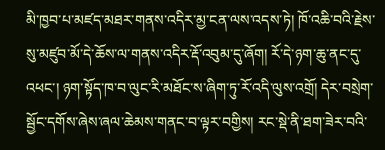མི་ཁྱབ་པ་མཛད་མཐར་གནས་འདིར་མྱ་ངན་ལས་འདས་ཏེ། ཁོ་འཆི་བའི་རྗེས་སུ་མཛུབ་མོ་དེ་ཆོས་ལ་གནས་འདིར་རྡོ་འབུམ་དུ་ཞོག། རོ་དེ་ཉག་ཆུ་ནང་དུ་འཕང་། ཉག་སྟོད་ཁ་བ་ལུང་རི་མཐོང་ས་ཞིག་ཏུ་རོ་འདི་ལུས་འགྲོ། དེར་བསྲེག་སྦྱོང་དགོས་ཞེས་ཞལ་ཆེམས་གནང་བ་ལྟར་བགྱིས། རང་སྡེ་ནི་ཐག་ཟེར་བའི་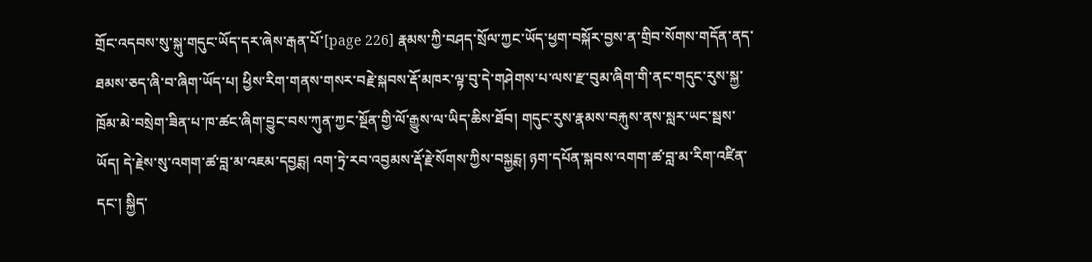གྲོང་འདབས་སུ་སྐུ་གདུང་ཡོད་དར་ཞེས་རྒན་པོ་[page 226] རྣམས་ཀྱི་བཤད་སྲོལ་ཀྱང་ཡོད་ཕྱག་བསྐོར་བྱས་ན་གྲིབ་སོགས་གདོན་ནད་ཐམས་ཅད་ཞི་བ་ཞིག་ཡོད་པ། ཕྱིས་རིག་གནས་གསར་བརྗེ་སྐབས་རྡོ་མཁར་ལྟ་བུ་དེ་གཤེགས་པ་ལས་རྫ་བུམ་ཞིག་གི་ནང་གདུང་རུས་སྐྱ་ཁྲོམ་མེ་བསྲེག་ཟིན་པ་ཁ་ཚང་ཞིག་བྱུང་བས་ཀུན་ཀྱང་སྔོན་གྱི་ལོ་རྒྱུས་ལ་ཡིད་ཆིས་ཐོབ། གདུང་རུས་རྣམས་བརྐུས་ནས་སླར་ཡང་སྦས་ཡོད། དེ་རྗེས་སུ་འགག་ཚ་བླ་མ་འཇམ་དབྱངྶ། འག་ཏྲེ་རབ་འབྱམས་རྡོ་རྗེ་སོགས་ཀྱིས་བསྐྱངྶ། ཉག་དཔོན་སྐབས་འགག་ཚ་བླ་མ་རིག་འཛིན་དང་། སྐྱིད་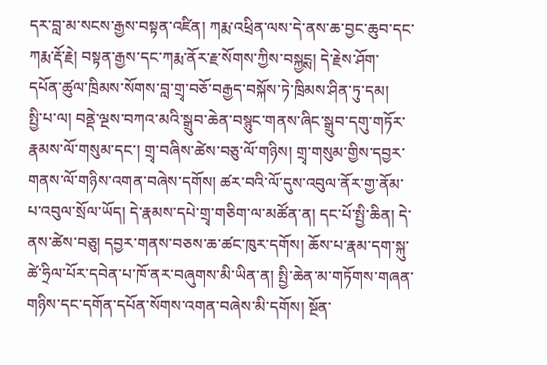དར་བླ་མ་སངས་རྒྱས་བསྟན་འཛིན། ཀརྨ་འཕྲིན་ལས་དེ་ནས་ཆ་བྱང་ཆུབ་དང་ཀརྨ་རྡོ་རྗེ། བསྟན་རྒྱས་དང་ཀརྨ་ནོར་རྗ་སོགས་ཀྱིས་བསྐྱངྶ། དེ་རྗེས་ཤོག་དཔོན་ཚུལ་ཁྲིམས་སོགས་བླ་གྲྭ་བཅོ་བརྒྱད་བསྐོས་ཏེ་ཁྲིམས་ཤིན་ཏུ་དམ།
སྤྱི་པ་ལ། བནྡེ་ལྔས་བཀའ་མའི་སྒྲུབ་ཆེན་བསྙུང་གནས་ཞིང་སྒྲུབ་དགུ་གཏོར་རྣམས་ལོ་གསུམ་དང་། གྲྭ་བཞིས་ཚེས་བཅུ་ལོ་གཉིས། གྲྭ་གསུམ་གྱིས་དབྱར་གནས་ལོ་གཉིས་འགན་བཞེས་དགོས། ཚར་བའི་ལོ་དུས་འབུལ་ནོར་གྱ་ནོམ་པ་འབུལ་སྲོལ་ཡོད། དེ་རྣམས་དཔེ་གྲྭ་གཅིག་ལ་མཚོན་ན། དང་པོ་སྤྱི་ཆིན། དེ་ནས་ཚེས་བཅུ། དབྱར་གནས་བཅས་ཆ་ཚང་ཁུར་དགོས། ཆོས་པ་རྣམ་དག་སྐུ་ཚེ་ཧྲིལ་པོར་དབེན་པ་ཁོ་ནར་བཞུགས་མི་ཡིན་ན། སྤྱི་ཆེན་མ་གཏོགས་གཞན་གཉིས་དང་དགོན་དཔོན་སོགས་འགན་བཞེས་མི་དགོས། སྔོན་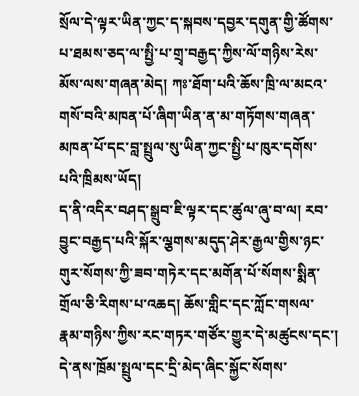སྲོལ་དེ་ལྟར་ཡིན་ཀྱང་ད་སྐབས་དབྱར་དགུན་གྱི་ཚོགས་པ་ཐམས་ཅད་ལ་སྤྱི་པ་གྲྭ་བརྒྱད་ཀྱིས་ལོ་གཉིས་རེས་མོས་ལས་གཞན་མེད། ཀཿ་ཐོག་པའི་ཆོས་ཁྲི་ལ་མངའ་གསོ་བའི་མཁན་པོ་ཞིག་ཡིན་ན་མ་གཏོགས་གཞན་མཁན་པོ་དང་བླ་སྤྲུལ་སུ་ཡིན་ཀྱང་སྤྱི་པ་ཁུར་དགོས་པའི་ཁྲིམས་ཡོད།
ད་ནི་འདིར་བཤད་སྒྲུབ་ཇི་ལྟར་དང་ཚུལ་ཞུ་བ་ལ། རབ་བྱུང་བརྒྱད་པའི་སྐོར་ལྕགས་མདུད་ཤེར་རྒྱལ་གྱིས་ཉང་གུར་སོགས་ཀྱི་ཟབ་གཏེར་དང་མགོན་པོ་སོགས་སྨིན་གྲོལ་ཅི་རིགས་པ་འཆད། ཆོས་གླིང་དང་ཀློང་གསལ་རྣམ་གཉིས་ཀྱིས་རང་གཏར་གཙོར་གྱུར་དེ་མཚུངས་དང་། དེ་ནས་ཁྲོམ་སྤྲུལ་དང་དྲི་མེད་ཞིང་སྐྱོང་སོགས་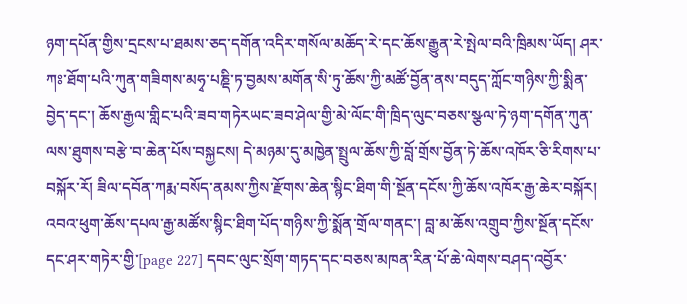ཉག་དཔོན་གྱིས་དྲངས་པ་ཐམས་ཅད་དགོན་འདིར་གསོལ་མཆོད་རེ་དང་ཆོས་རྒྱུན་རེ་སྤེལ་བའི་ཁྲིམས་ཡོད། ཤར་ཀཿ་ཐོག་པའི་ཀུན་གཟིགས་མཧྭ་པཎྡི་ཏ་བྱམས་མགོན་སི་ཏུ་ཆོས་ཀྱི་མཚོ་བྱོན་ནས་བདུད་ཀློང་གཉིས་ཀྱི་སྨིན་བྱེད་དང་། ཆོས་རྒྱལ་གླིང་པའི་ཟབ་གཏེརཡང་ཟབ་ཤེལ་གྱི་མེ་ལོང་གི་ཁྲིད་ལུང་བཅས་སྩལ་ཏེ་ཉག་དགོན་ཀུན་ལས་ཐུགས་བརྩེ་བ་ཆེན་པོས་བསྐྱངས། དེ་མཉམ་དུ་མཁྱེན་སྤྲུལ་ཆོས་ཀྱི་བློ་གྲོས་བྱོན་ཏེ་ཆོས་འཁོར་ཅི་རིགས་པ་བསྐོར་རོ། ཟིལ་དབོན་ཀརྨ་བསོད་ནམས་ཀྱིས་རྫོགས་ཆེན་སྙིང་ཐིག་གི་སྔོན་དངོས་ཀྱི་ཆོས་འཁོར་རྒྱ་ཆེར་བསྐོར། འབའ་ཕུག་ཆོས་དཔལ་རྒྱ་མཚོས་སྙིང་ཐིག་པོད་གཉིས་ཀྱི་སྨོན་གྲོལ་གནང་། བླ་མ་ཆོས་འགྲུབ་ཀྱིས་སྔོན་དངོས་དང་ཤར་གཏེར་གྱི་[page 227] དབང་ལུང་སྲོག་གཏད་དང་བཅས་མཁན་རིན་པོ་ཆེ་ལེགས་བཤད་འབྱོར་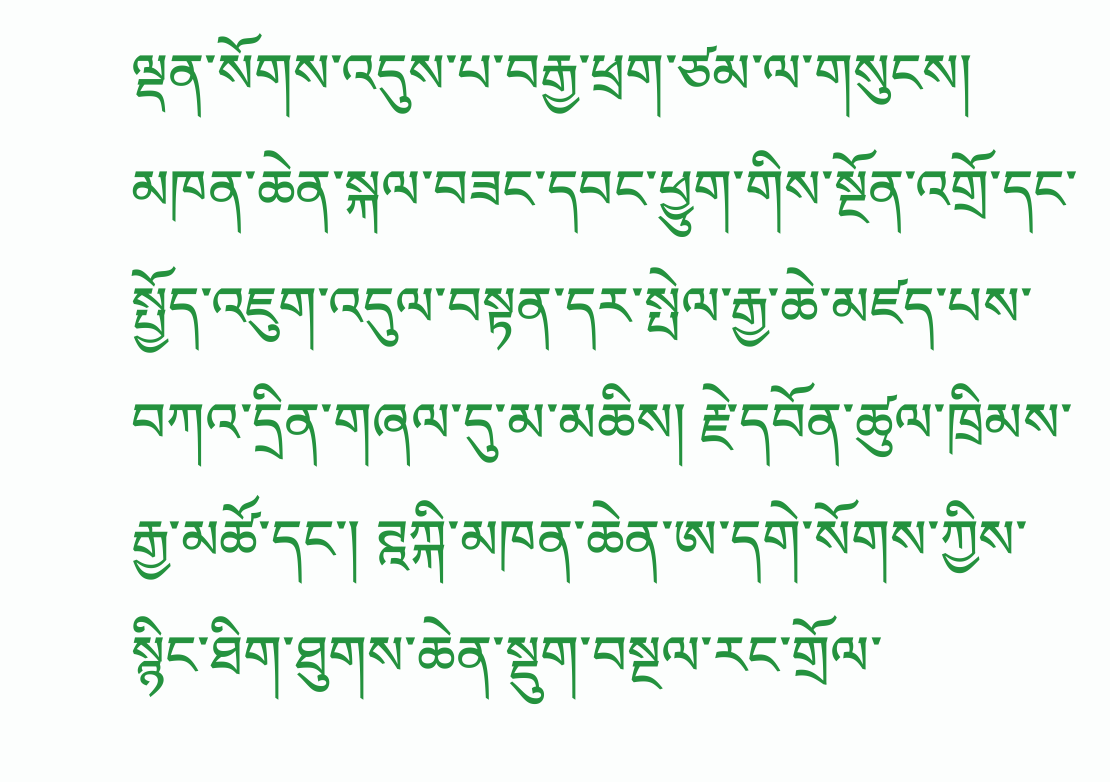ལྡན་སོགས་འདུས་པ་བརྒྱ་ཕྲག་ཙམ་ལ་གསུངས། མཁན་ཆེན་སྐལ་བཟང་དབང་ཕྱུག་གིས་སྔོན་འགྲོ་དང་སྤྱོད་འཇུག་འདུལ་བསྟན་དར་སྤེལ་རྒྱ་ཆེ་མཛད་པས་བཀའ་དྲིན་གཞལ་དུ་མ་མཆིས། རྗེ་དབོན་ཚུལ་ཁྲིམས་རྒྱ་མཚོ་དང་། ཊྰཀྐི་མཁན་ཆེན་ཨ་དགེ་སོགས་ཀྱིས་སྙིང་ཐིག་ཐུགས་ཆེན་སྡུག་བསྔལ་རང་གྲོལ་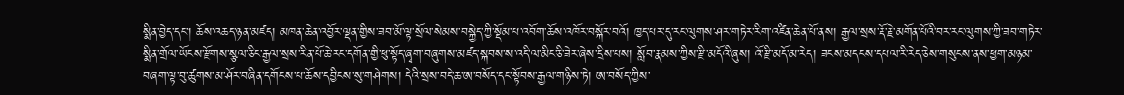སྨིན་བྱེད་དང་། ཆོས་འཆད་ཉན་མཛད། མཁན་ཆེན་འབྱོར་ལྡན་གྱིས་ཟབ་མོ་ལྟ་སྲོལ་སེམས་བསྐྱེད་ཀྱི་སྡོམ་པ་འབོག་ཆོས་འཁོར་བསྐོར་བའོ། ཁྱད་པར་དུ་རང་ལུགས་ཤར་གཏེར་རིག་འཛིན་ཆེན་པོ་ནས། རྒྱལ་སྲས་རྡོ་རྗེ་མགོན་པོའི་བར་རང་ལུགས་ཀྱི་ཟབ་གཏེར་སྨིན་གྲོལ་ཡོངས་རྫོགས་སྩལ་ཅིང་རྒྱལ་སྲས་རིན་པོ་ཆེ་རང་དགོན་གྱི་ཕུ་སྟོད་ཞྭག་བཞུགས་མཛད་སྐབས་ས་འདི་ལ་མིང་ཅི་ཟེར་ཞེས་དྲིས་པས། སློབ་རྣམས་ཀྱིས་རྫི་མདོའི་ཞུས། འོ་རྫི་མདོ་མ་རེད། ཟངས་མདངས་དཔལ་རི་རེད་ཅེས་གསུངས་ནས་ཕྱག་མཉམ་བཞག་ལྟ་བུ་ཚུགས་མ་ཤོར་བཞིན་དགོངས་པ་ཆོས་དབྱིངས་སུ་གཤེགས། དེའི་སྲས་བདེ་ཆ་ཨ་བསོད་དང་སྟོབས་རྒྱལ་གཉིས་ཏེ། ཨ་བསོད་ཀྱིས་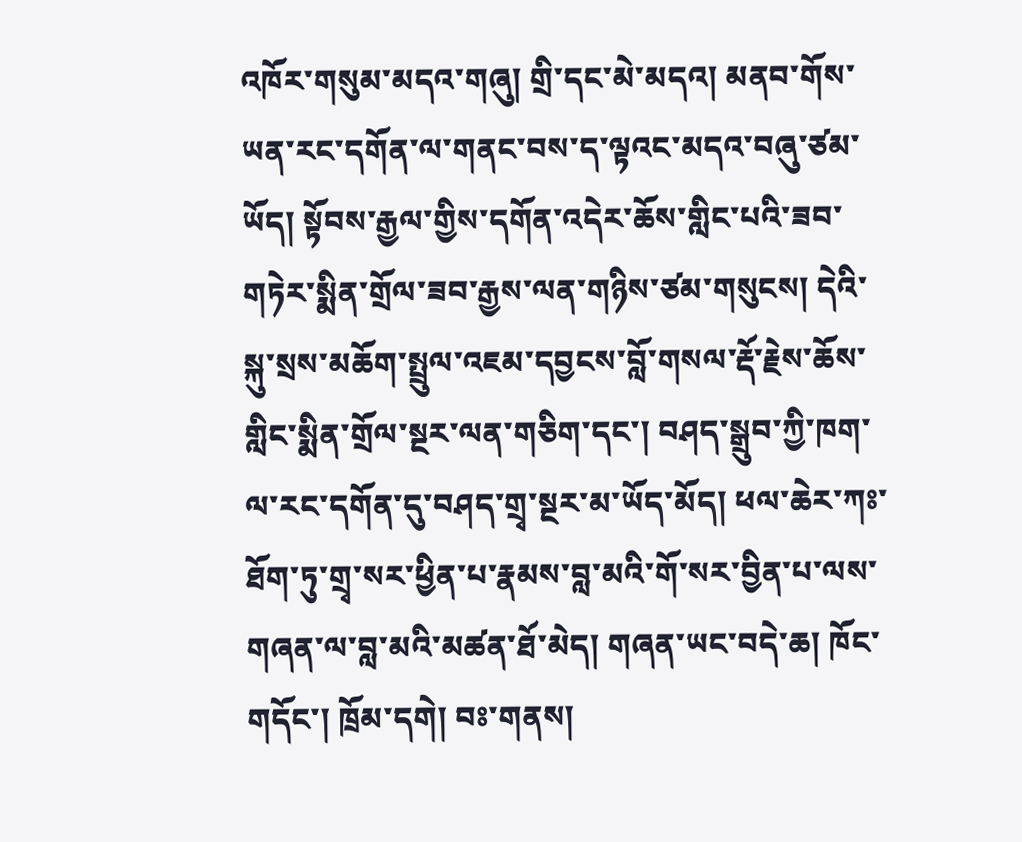འཁོར་གསུམ་མདའ་གཞུ། གྲི་དང་མེ་མདའ། མནབ་གོས་ཡན་རང་དགོན་ལ་གནང་བས་ད་ལྟའང་མདའ་བཞུ་ཙམ་ཡོད། སྟོབས་རྒྱལ་གྱིས་དགོན་འདེར་ཆོས་གླིང་པའི་ཟབ་གཏེར་སྨིན་གྲོལ་ཟབ་རྒྱས་ལན་གཉིས་ཙམ་གསུངས། དེའི་སྐུ་སྲས་མཆོག་སྤྲུལ་འཇམ་དབྱངས་བློ་གསལ་རྡོ་རྗེས་ཆོས་གླིང་སྨིན་གྲོལ་སྔར་ལན་གཅིག་དང་། བཤད་སྒྲུབ་ཀྱི་ཁག་ལ་རང་དགོན་དུ་བཤད་གྲྭ་སྔར་མ་ཡོད་མོད། ཕལ་ཆེར་ཀཿ་ཐོག་ཏུ་གྲྭ་སར་ཕྱིན་པ་རྣམས་བླ་མའི་གོ་སར་བྱིན་པ་ལས་གཞན་ལ་བླ་མའི་མཚན་ཐོ་མེད། གཞན་ཡང་བདེ་ཆ། ཁོང་གདོང་། ཁྲོམ་དགེ། བཿ་གནས།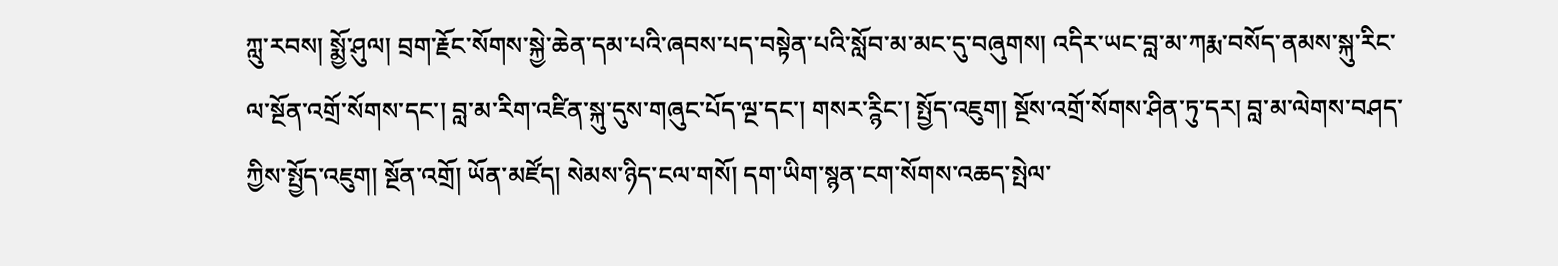ཀླུ་རབས། སྨྱོ་ཤུལ། བྲག་རྗོང་སོགས་སྐྱེ་ཆེན་དམ་པའི་ཞབས་པད་བསྟེན་པའི་སློབ་མ་མང་དུ་བཞུགས། འདིར་ཡང་བླ་མ་ཀརྨ་བསོད་ནམས་སྐུ་རིང་ལ་སྔོན་འགྲོ་སོགས་དང་། བླ་མ་རིག་འཛིན་སྐུ་དུས་གཞུང་པོད་ལྔ་དང་། གསར་ཪྙིང་། སྤྱོད་འཇུག། སྔོས་འགྲོ་སོགས་ཤིན་ཏུ་དར། བླ་མ་ལེགས་བཤད་ཀྱིས་སྤྱོད་འཇུག། སྔོན་འགྲོ། ཡོན་མཛོད། སེམས་ཉིད་ངལ་གསོ། དག་ཡིག་སྙན་ངག་སོགས་འཆད་སྤེལ་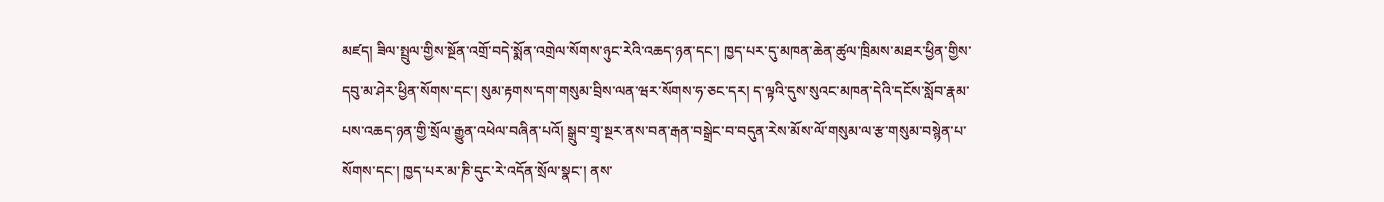མཛད། ཟིལ་སྤྲུལ་གྱིས་སྔོན་འགྲོ་བདེ་སྨོན་འགྲེལ་སོགས་ཉུང་རེའི་འཆད་ཉན་དང་། ཁྱད་པར་དུ་མཁན་ཆེན་ཚུལ་ཁྲིམས་མཐར་ཕྱིན་གྱིས་དབུ་མ་ཤེར་ཕྱིན་སོགས་དང་། སུམ་རྟགས་དག་གསུམ་བྲིས་ལན་ཝར་སོགས་ཧ་ཅང་དར། ད་ལྟའི་དུས་སུའང་མཁན་དེའི་དངོས་སློབ་རྣམ་པས་འཆད་ཉན་གྱི་སྲོལ་རྒྱུན་འཕེལ་བཞིན་པའོ། སྒྲུབ་གྲྭ་སྔར་ནས་བན་རྒན་བསྒྲེང་བ་བདུན་རེས་མོས་ལོ་གསུམ་ལ་རྩ་གསུམ་བསྙེན་པ་སོགས་དང་། ཁྱད་པར་མ་ཎི་དུང་རེ་འདོན་སྲོལ་སྣང་། ནས་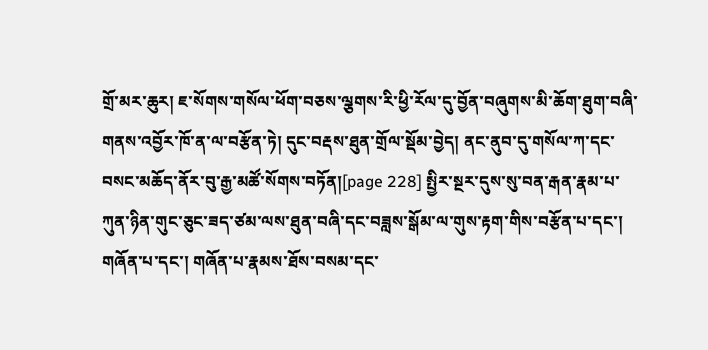གྲོ་མར་ཆུར། ཇ་སོགས་གསོལ་ཕོག་བཅས་ལྕགས་རི་ཕྱི་རོལ་དུ་བྱོན་བཞུགས་མི་ཆོག་ཐུག་བཞི་གནས་འབྱོར་ཁོ་ན་ལ་བརྩོན་ཏེ། དུང་བརྡས་ཐུན་གྲོལ་སྡོམ་བྱེད། ནང་ནུབ་དུ་གསོལ་ཀ་དང་བསང་མཆོད་ནོར་བུ་རྒྱ་མཚོ་སོགས་བཏོན།[page 228] སྤྱིར་སྔར་དུས་སུ་བན་རྒན་རྣམ་པ་ཀུན་ཉིན་གུང་ཅུང་ཟད་ཙམ་ལས་ཐུན་བཞི་དང་བཟླས་སྒོམ་ལ་གུས་རྟག་གིས་བརྩོན་པ་དང་། གཞོན་པ་དང་། གཞོན་པ་རྣམས་ཐོས་བསམ་དང་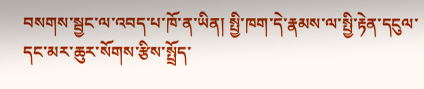བསགས་སྦྱང་ལ་འབད་པ་ཁོ་ན་ཡིན། སྤྱི་ཁག་དེ་རྣམས་ལ་སྤྱི་རྟེན་དངུལ་དང་མར་ཆུར་སོགས་རྩིས་སྤྲོད་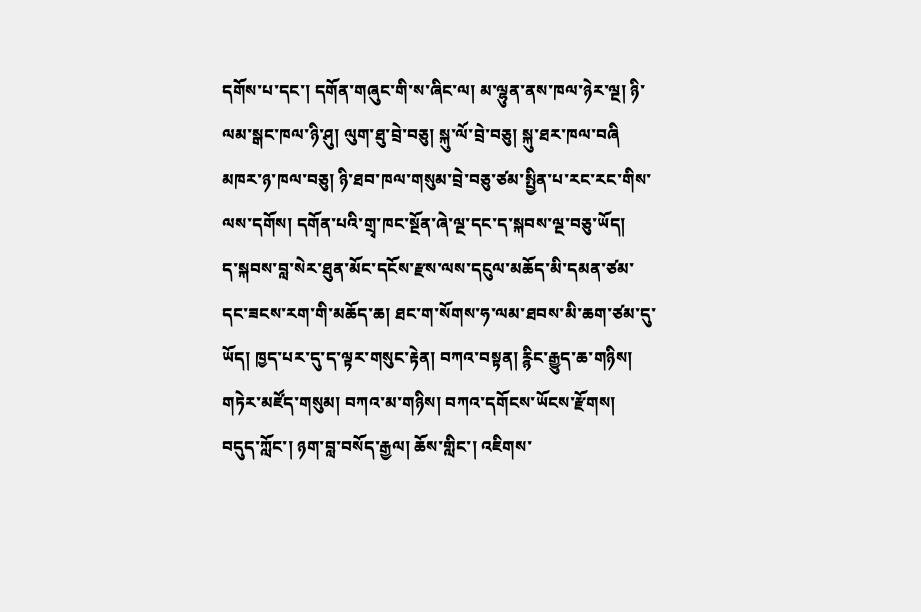དགོས་པ་དང་། དགོན་གཞུང་གི་ས་ཞིང་ལ། མ་ལྷུན་ནས་ཁལ་ཉེར་ལྔ། ཉི་ལམ་སྒང་ཁལ་ཉི་ཤུ། ལུག་ཐུ་བྲེ་བཅུ། སྐུ་ལོ་བྲེ་བཅུ། སྐུ་ཐར་ཁལ་བཞི མཁར་ཉ་ཁལ་བཅུ། ཉི་ཐབ་ཁལ་གསུམ་བྲེ་བཅུ་ཙམ་སྤྱིན་པ་རང་རང་གིས་ལས་དགོས། དགོན་པའི་གྲྭ་ཁང་སྔོན་ཞེ་ལྔ་དང་ད་སྐབས་ལྔ་བཅུ་ཡོད།
ད་སྐབས་བླ་སེར་ཐུན་མོང་དངོས་རྫས་ལས་དངུལ་མཆོད་མི་དམན་ཙམ་དང་ཟངས་རག་གི་མཆོད་ཆ། ཐང་ག་སོགས་ཧ་ལམ་ཐབས་མི་ཆག་ཙམ་དུ་ཡོད། ཁྱད་པར་དུ་ད་ལྟར་གསུང་རྟེན། བཀའ་བསྟན། ཪྙིང་རྒྱུད་ཆ་གཉིས། གཏེར་མཛོད་གསུམ། བཀའ་མ་གཉིས། བཀའ་དགོངས་ཡོངས་རྫོགས། བདུད་ཀློང་། ཉག་བླ་བསོད་རྒྱལ། ཆོས་གླིང་། འཇིགས་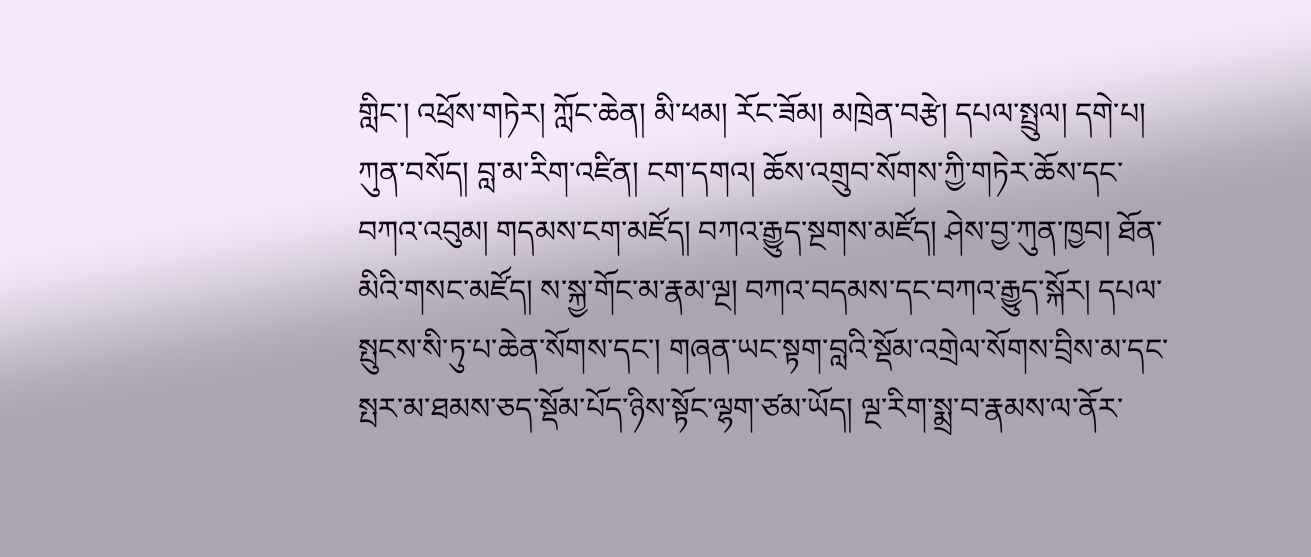གླིང་། འཕྲོས་གཏེར། ཀློང་ཆེན། མི་ཕམ། རོང་ཟོམ། མཁྲེན་བརྩེ། དཔལ་སྤྲུལ། དགེ་པ། ཀུན་བསོད། བླ་མ་རིག་འཛིན། ངག་དགའ། ཆོས་འགྲུབ་སོགས་ཀྱི་གཏེར་ཆོས་དང་བཀའ་འབུམ། གདམས་ངག་མཛོད། བཀའ་རྒྱུད་སྔགས་མཛོད། ཤེས་བྱ་ཀུན་ཁྱབ། ཐོན་མིའི་གསང་མཛོད། ས་སྐྱ་གོང་མ་རྣམ་ལྔ། བཀའ་བདམས་དང་བཀའ་རྒྱུད་སྐོར། དཔལ་སྤུངས་སི་ཏུ་པ་ཆེན་སོགས་དང་། གཞན་ཡང་སྟག་བླའི་སྡོམ་འགྲེལ་སོགས་བྲིས་མ་དང་སྤར་མ་ཐམས་ཅད་སྡོམ་པོད་ཉིས་སྟོང་ལྷག་ཙམ་ཡོད། ལྔ་རིག་སྨྲ་བ་རྣམས་ལ་ནོར་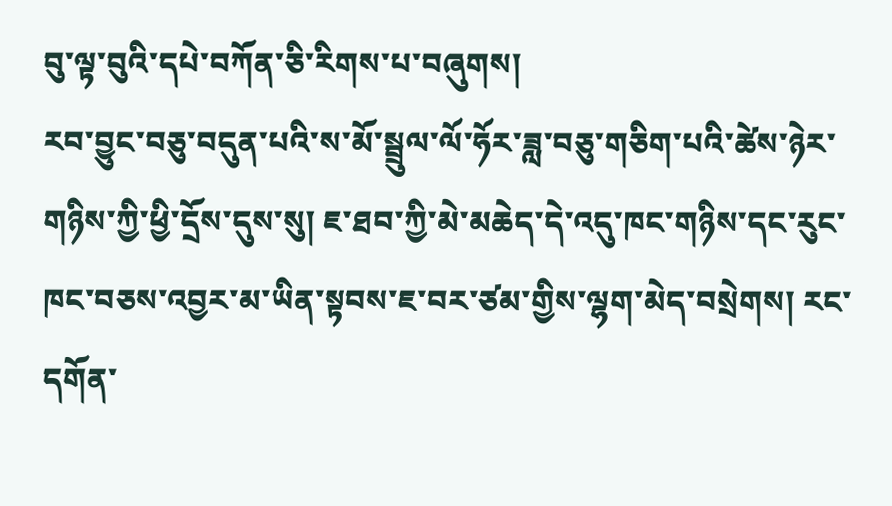བུ་ལྟ་བུའི་དཔེ་བཀོན་ཅི་རིགས་པ་བཞུགས།
རབ་བྱུང་བཅུ་བདུན་པའི་ས་མོ་སྦྲུལ་ལོ་ཧོར་ཟླ་བཅུ་གཅིག་པའི་ཚེས་ཉེར་གཉིས་ཀྱི་ཕྱི་དྲོས་དུས་སུ། ཇ་ཐབ་ཀྱི་མེ་མཆེད་དེ་འདུ་ཁང་གཉིས་དང་རུང་ཁང་བཅས་འབྱར་མ་ཡིན་སྟབས་ཇ་བར་ཙམ་གྱིས་ལྷག་མེད་བསྲེགས། རང་དགོན་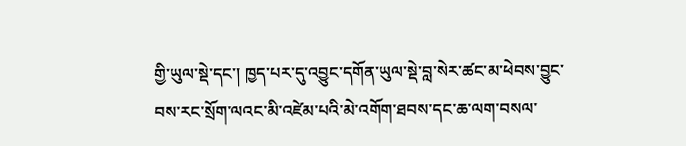གྱི་ཡུལ་སྡེ་དང་། ཁྱད་པར་དུ་འབྱུང་དགོན་ཡུལ་སྡེ་བླ་སེར་ཚང་མ་ཕེབས་བྱུང་བས་རང་སྲོག་ལའང་མི་འཛེམ་པའི་མེ་འགོག་ཐབས་དང་ཆ་ལག་བསལ་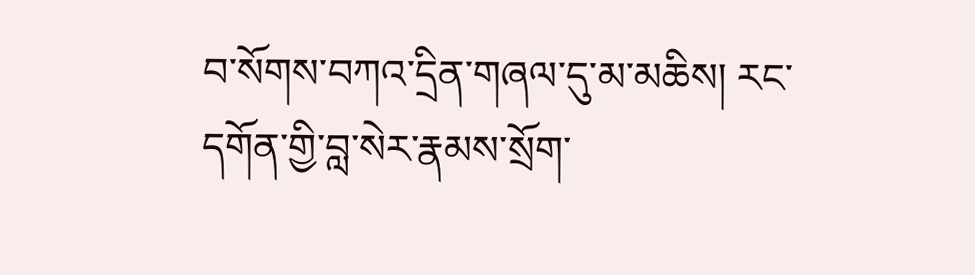བ་སོགས་བཀའ་དྲིན་གཞལ་དུ་མ་མཆིས། རང་དགོན་གྱི་བླ་སེར་རྣམས་སྲོག་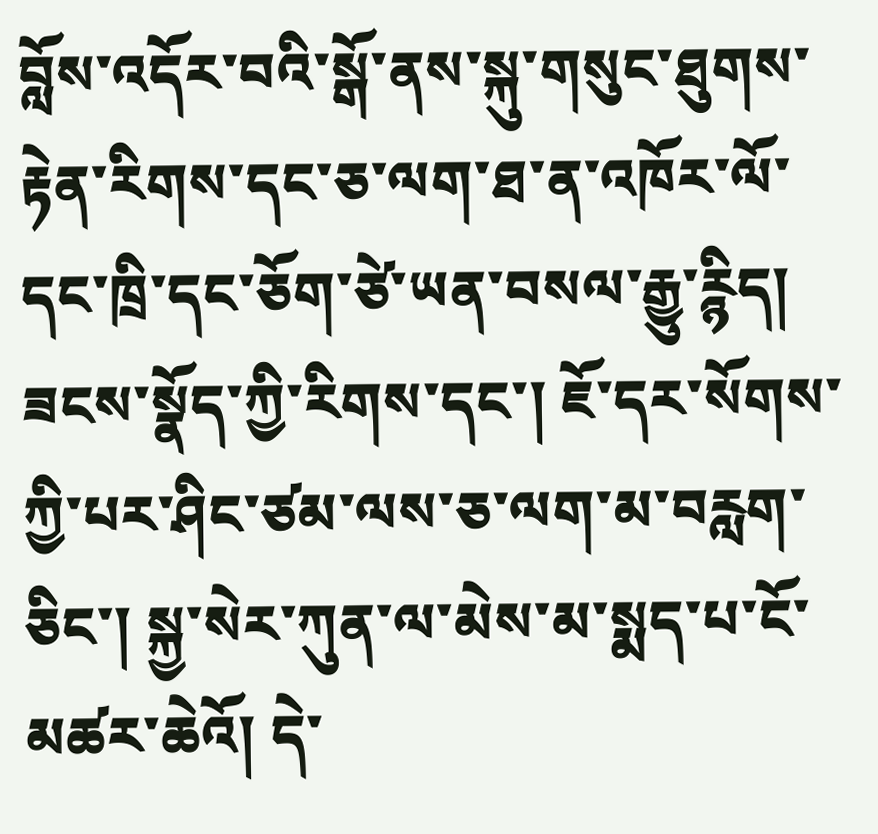བློས་འདོར་བའི་སྒོ་ནས་སྐུ་གསུང་ཐུགས་རྟེན་རིགས་དང་ཅ་ལག་ཐ་ན་འཁོར་ལོ་དང་ཁྲི་དང་ཅོག་ཙེ་ཡན་བསལ་རྒྱུ་ཪྙིད། ཟངས་སྣོད་ཀྱི་རིགས་དང་། ཇོ་དར་སོགས་ཀྱི་པར་ཤིང་ཙམ་ལས་ཅ་ལག་མ་བརླག་ཅིང་། སྐྱ་སེར་ཀུན་ལ་མེས་མ་སྨད་པ་ངོ་མཚར་ཆེའོ། དེ་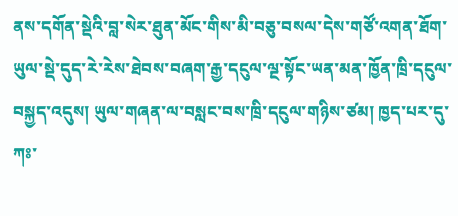ནས་དགོན་སྡེའི་བླ་སེར་ཐུན་མོང་གིས་མི་བཅུ་བསལ་དེས་གཙོ་འགན་ཐོག་ཡུལ་སྡེ་དུད་རེ་རེས་ཐེབས་བཞག་རྒྱ་དངུལ་ལྔ་སྟོང་ཡན་མན་ཁྱོན་ཁྲི་དངུལ་བསྐྱད་འདུས། ཡུལ་གཞན་ལ་བསླང་བས་ཁྲི་དངུལ་གཉིས་ཙམ། ཁྱད་པར་དུ་ཀཿ་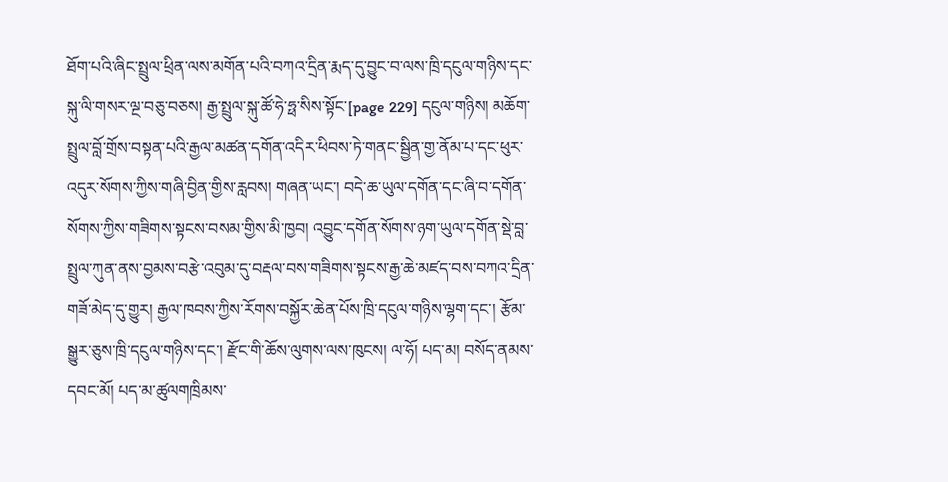ཐོག་པའི་ཞིང་སྤྲུལ་ཕྲིན་ལས་མགོན་པའི་བཀའ་དྲིན་རྨད་དུ་བྱུང་བ་ལས་ཁྲི་དངུལ་གཉིས་དང་སྐུ་ལི་གསར་ལྔ་བཅུ་བཅས། རྒྱ་སྤྲུལ་སྐུ་ཚོ་ཧེ་ཧྥ་སིས་སྟོང་[page 229] དངུལ་གཉིས། མཆོག་སྤྲུལ་བློ་གྲོས་བསྟན་པའི་རྒྱལ་མཚན་དགོན་འདིར་ཕིབས་ཏེ་གནང་སྦྱིན་གྱ་ནོམ་པ་དང་ཕུར་འདུར་སོགས་ཀྱིས་གཞི་བྱིན་གྱིས་རླབས། གཞན་ཡང་། བདེ་ཆ་ཡུལ་དགོན་དང་ཞི་བ་དགོན་སོགས་ཀྱིས་གཟིགས་སྟངས་བསམ་གྱིས་མི་ཁྱབ། འབྱུང་དགོན་སོགས་ཉག་ཡུལ་དགོན་སྡེ་བླ་སྤྲུལ་ཀུན་ནས་བྱམས་བརྩེ་འབུམ་དུ་བརྡལ་བས་གཟིགས་སྟངས་རྒྱ་ཆེ་མཛད་བས་བཀའ་དྲིན་གཟོ་མེད་དུ་གྱུར། རྒྱལ་ཁབས་ཀྱིས་རོགས་བསྐྱོར་ཆེན་པོས་ཁྲི་དངུལ་གཉིས་ལྷག་དང་། རྩོམ་སྒྱུར་ཅུས་ཁྲི་དངུལ་གཉིས་དང་། རྫོང་གི་ཆོས་ལུགས་ལས་ཁུངས། ལ་ཧོ། པད་མ། བསོད་ནམས་དབང་མོ། པད་མ་ཚུལགཁྲིམས་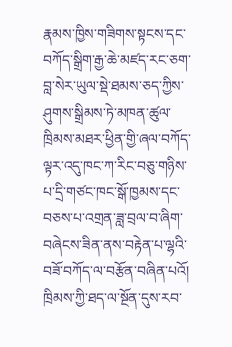རྣམས་ཁྱིས་གཟིགས་སྟངས་དང་བཀོད་སྒྲིག་རྒྱ་ཆེ་མཛད་རང་ཅག་བླ་སེར་ཡུལ་སྡེ་ཐམས་ཅད་ཀྱིས་ཤུགས་སྒྲིམས་ཏེ་མཁན་ཚུལ་ཁྲིམས་མཐར་ཕྱིན་གྱི་ཞལ་བཀོད་ལྟར་འདུ་ཁང་ཀ་རིང་བཅུ་གཉིས་པ་དྲི་གཙང་ཁང་སྒོ་ཁྱམས་དང་བཅས་པ་འགྲན་ཟླ་བྲལ་བ་ཞིག་བཞེངས་ཟིན་ནས་བརྟེན་པ་ལྷའི་བཟོ་བཀོད་ལ་བརྩོན་བཞིན་པའོ། ཁྲིམས་ཀྱི་ཐད་ལ་སྔོན་དུས་རབ་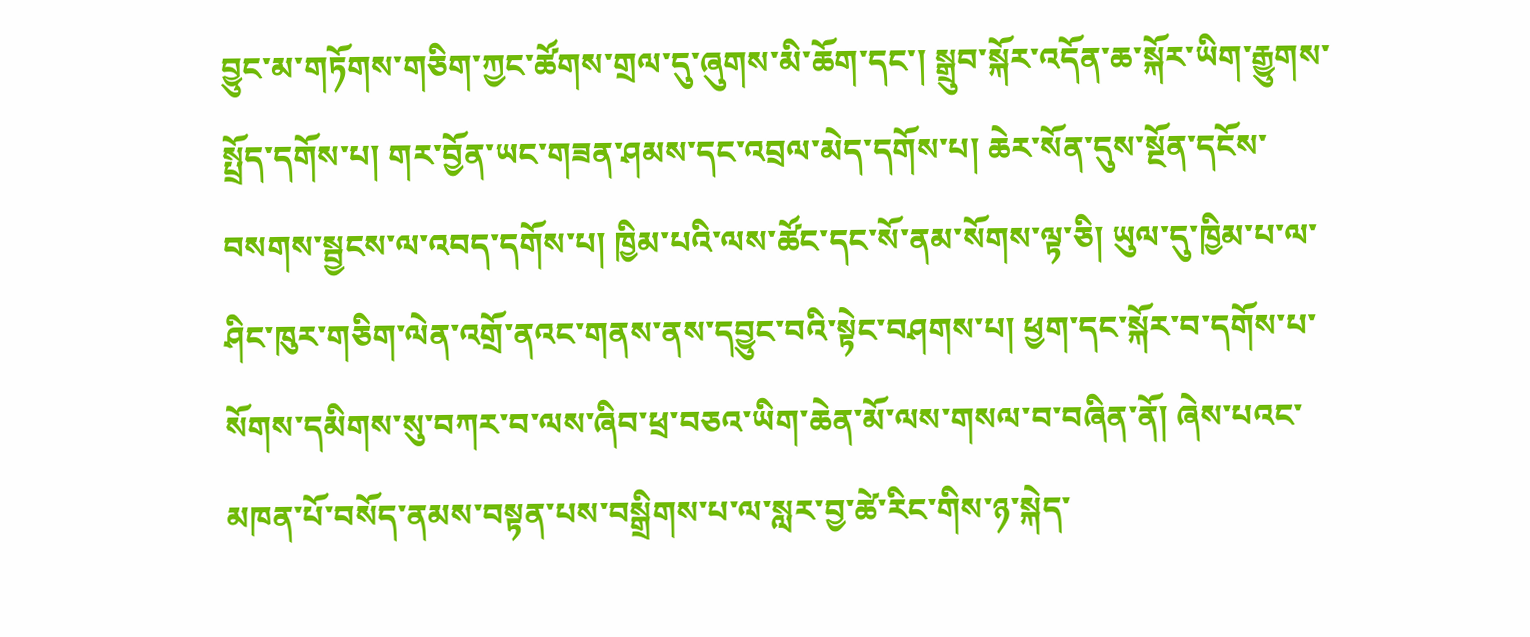བྱུང་མ་གཏོགས་གཅིག་ཀྱང་ཚོགས་གྲལ་དུ་ཞུགས་མི་ཆོག་དང་། སྒྲུབ་སྐོར་འདོན་ཆ་སྐོར་ཡིག་རྒྱུགས་སྤྲོད་དགོས་པ། གར་བྱོན་ཡང་གཟན་ཤམས་དང་འབྲལ་མེད་དགོས་པ། ཆེར་སོན་དུས་སྔོན་དངོས་བསགས་སྦྱངས་ལ་འབད་དགོས་པ། ཁྱིམ་པའི་ལས་ཚོང་དང་སོ་ནམ་སོགས་ལྟ་ཅི། ཡུལ་དུ་ཁྱིམ་པ་ལ་ཤིང་ཁུར་གཅིག་ལེན་འགྲོ་ནའང་གནས་ནས་དབྱུང་བའི་སྟེང་བཤགས་པ། ཕྱག་དང་སྐོར་བ་དགོས་པ་སོགས་དམིགས་སུ་བཀར་བ་ལས་ཞིབ་ཕྲ་བཅའ་ཡིག་ཆེན་མོ་ལས་གསལ་བ་བཞིན་ནོ། ཞེས་པའང་མཁན་པོ་བསོད་ནམས་བསྟན་པས་བསྒྲིགས་པ་ལ་སླར་བྱ་ཚེ་རིང་གིས་ཉ་སྐེད་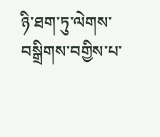ཉི་ཐག་ཏུ་ལེགས་བསྒྲིགས་བགྱིས་པ་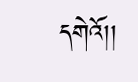དགེའོ།།